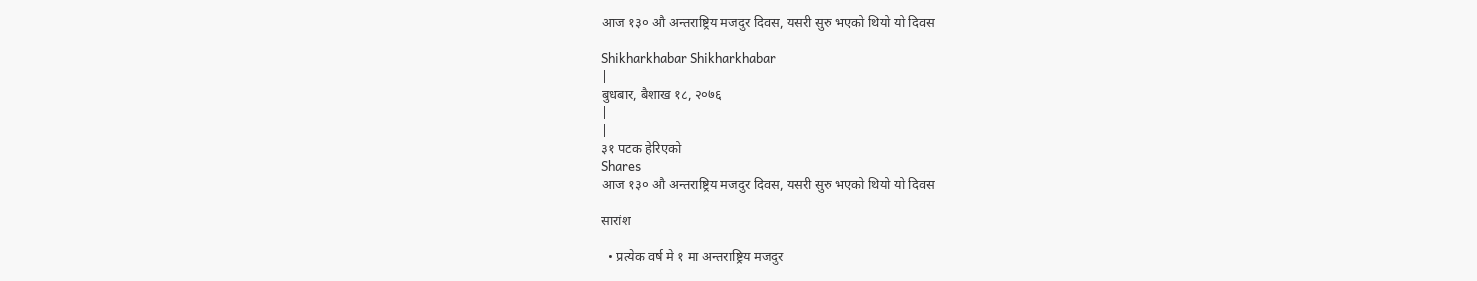आज १३० औ अन्तराष्ट्रिय मजदुर दिवस, यसरी सुरु भएको थियो यो दिवस

Shikharkhabar Shikharkhabar
|
बुधबार, बैशाख १८, २०७६
|
|
३१ पटक हेरिएको
Shares
आज १३० औ अन्तराष्ट्रिय मजदुर दिवस, यसरी सुरु भएको थियो यो दिवस

सारांश

  • प्रत्येक वर्ष मे १ मा अन्तराष्ट्रिय मजदुर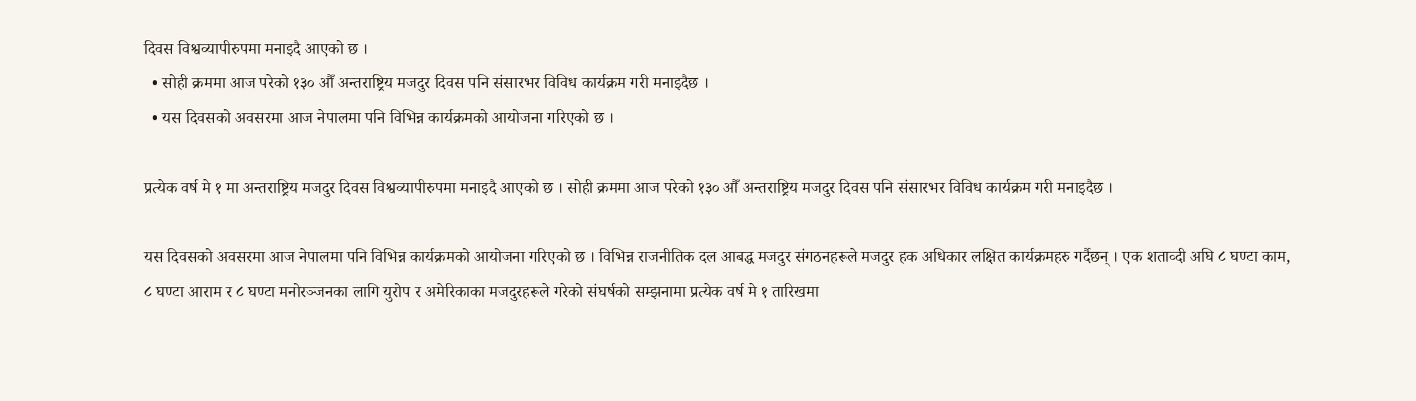दिवस विश्वव्यापीरुपमा मनाइदै आएको छ ।
  • सोही क्रममा आज परेको १३० औँ अन्तराष्ट्रिय मजदुर दिवस पनि संसारभर विविध कार्यक्रम गरी मनाइदैछ ।
  • यस दिवसको अवसरमा आज नेपालमा पनि विभिन्न कार्यक्रमको आयोजना गरिएको छ ।

प्रत्येक वर्ष मे १ मा अन्तराष्ट्रिय मजदुर दिवस विश्वव्यापीरुपमा मनाइदै आएको छ । सोही क्रममा आज परेको १३० औँ अन्तराष्ट्रिय मजदुर दिवस पनि संसारभर विविध कार्यक्रम गरी मनाइदैछ ।

यस दिवसको अवसरमा आज नेपालमा पनि विभिन्न कार्यक्रमको आयोजना गरिएको छ । विभिन्न राजनीतिक दल आबद्ध मजदुर संगठनहरूले मजदुर हक अधिकार लक्षित कार्यक्रमहरु गर्दैछन् । एक शताव्दी अघि ८ घण्टा काम, ८ घण्टा आराम र ८ घण्टा मनोरञ्जनका लागि युरोप र अमेरिकाका मजदुरहरूले गरेको संघर्षको सम्झनामा प्रत्येक वर्ष मे १ तारिखमा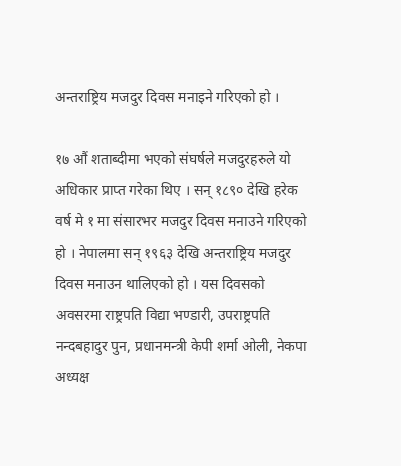अन्तराष्ट्रिय मजदुर दिवस मनाइने गरिएको हो ।

१७ औं शताब्दीमा भएको संघर्षले मजदुरहरुले यो अधिकार प्राप्त गरेका थिए । सन् १८९० देखि हरेक वर्ष मे १ मा संसारभर मजदुर दिवस मनाउने गरिएको हो । नेपालमा सन् १९६३ देखि अन्तराष्ट्रिय मजदुर दिवस मनाउन थालिएको हो । यस दिवसको अवसरमा राष्ट्रपति विद्या भण्डारी, उपराष्ट्रपति नन्दबहादुर पुन, प्रधानमन्त्री केपी शर्मा ओली, नेकपा अध्यक्ष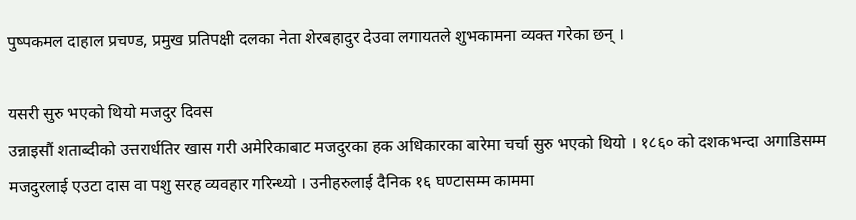पुष्पकमल दाहाल प्रचण्ड, प्रमुख प्रतिपक्षी दलका नेता शेरबहादुर देउवा लगायतले शुभकामना व्यक्त गरेका छन् ।

यसरी सुरु भएको थियो मजदुर दिवस
उन्नाइसौं शताब्दीको उत्तरार्धतिर खास गरी अमेरिकाबाट मजदुरका हक अधिकारका बारेमा चर्चा सुरु भएको थियो । १८६० को दशकभन्दा अगाडिसम्म मजदुरलाई एउटा दास वा पशु सरह व्यवहार गरिन्थ्यो । उनीहरुलाई दैनिक १६ घण्टासम्म काममा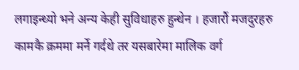लगाइन्थ्यो भने अन्य केही सुविधाहरु हुन्थेन । हजारौं मजदुरहरु कामकै क्रममा मर्ने गर्दथे तर यसबारेमा मालिक वर्ग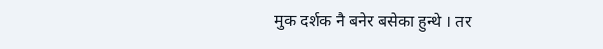मुक दर्शक नै बनेर बसेका हुन्थे । तर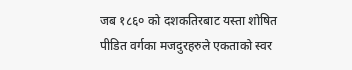जब १८६० को दशकतिरबाट यस्ता शोषित पीडित वर्गका मजदुरहरुले एकताको स्वर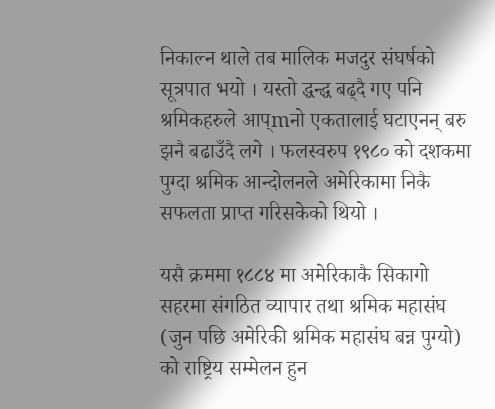निकाल्न थाले तब मालिक मजदुर संघर्षको सूत्रपात भयो । यस्तो द्धन्द्ध बढ्दै गए पनि श्रमिकहरुले आप्mनो एकतालाई घटाएनन् बरु झनै बढाउँदै लगे । फलस्वरुप १९८० को दशकमा पुग्दा श्रमिक आन्दोलनले अमेरिकामा निकै सफलता प्राप्त गरिसकेको थियो ।

यसै क्रममा १८८४ मा अमेरिकाकै सिकागो सहरमा संगठित व्यापार तथा श्रमिक महासंघ (जुन पछि अमेरिकी श्रमिक महासंघ बन्न पुग्यो) को राष्ट्रिय सम्मेलन हुन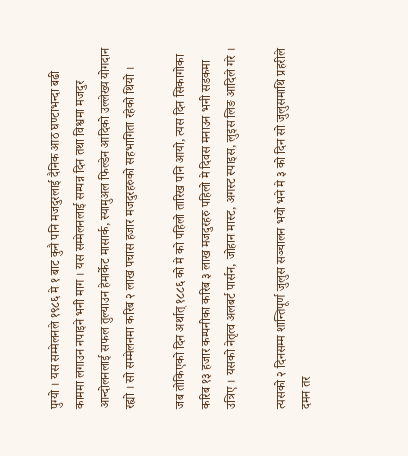पुग्यो । यस सम्मेलनले १९८६ मे १ बाट कुनै पनि मजदुरलाई दैनिक आठ घण्टाभन्दा बढी काममा लगाउन नपाइने भनी माग । यस सम्मेलनलाई सम्पन्न दिन तथा विश्वमा मजदुर आन्दोलनलाई सफल तुल्याउन हेमार्केट मासार्क, स्यामुअल फिल्डेन आदिको उल्लेख्य योगदान रह्यो । सो सम्मेलनमा करिब २ लाख पचास हजार मजदुरहरुको सहभागिता रहेको थियो ।

जब तोकिएको दिन अर्थात् १८८६ को मे को पहिलो तारिख पनि आयो, त्यस दिन सिकागोका करिब १३ हजार कम्पनीका करिब ३ लाख मजदुरहरु पहिलो मे दिवस मनाउन भनी सडकमा उत्रिए । यसको नेतृत्व अलबर्ट पार्सन, जोहान मास्ट, अगस्ट स्पाइस, लुइस लिङ आदिले गरे ।

त्यसको २ दिनसम्म शान्तिपूर्ण जुलुस सञ्चालन भयो भने मे ३ को दिन सो जुलुसमाथि प्रहरीले दमन तर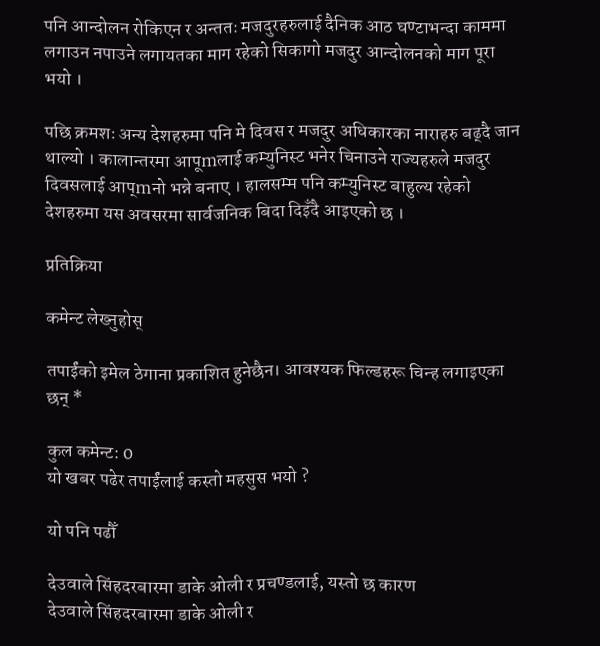पनि आन्दोलन रोकिएन र अन्ततः मजदुरहरुलाई दैनिक आठ घण्टाभन्दा काममा लगाउन नपाउने लगायतका माग रहेको सिकागो मजदुर आन्दोलनको माग पूरा भयो ।

पछि क्रमशः अन्य देशहरुमा पनि मे दिवस र मजदुर अधिकारका नाराहरु बढ्दै जान थाल्यो । कालान्तरमा आपूmलाई कम्युनिस्ट भनेर चिनाउने राज्यहरुले मजदुर दिवसलाई आप्mनो भन्ने बनाए । हालसम्म पनि कम्युनिस्ट बाहुल्य रहेको देशहरुमा यस अवसरमा सार्वजनिक बिदा दिइँदै आइएको छ ।

प्रतिक्रिया

कमेन्ट लेख्नुहोस्

तपाईंको इमेल ठेगाना प्रकाशित हुनेछैन। आवश्यक फिल्डहरू चिन्ह लगाइएका छन् *

कुल कमेन्ट: 0
यो खबर पढेर तपाईंलाई कस्तो महसुस भयो ?

यो पनि पढौँ

देउवाले सिंहदरबारमा डाके ओली र प्रचण्डलाई, यस्तो छ कारण
देउवाले सिंहदरबारमा डाके ओली र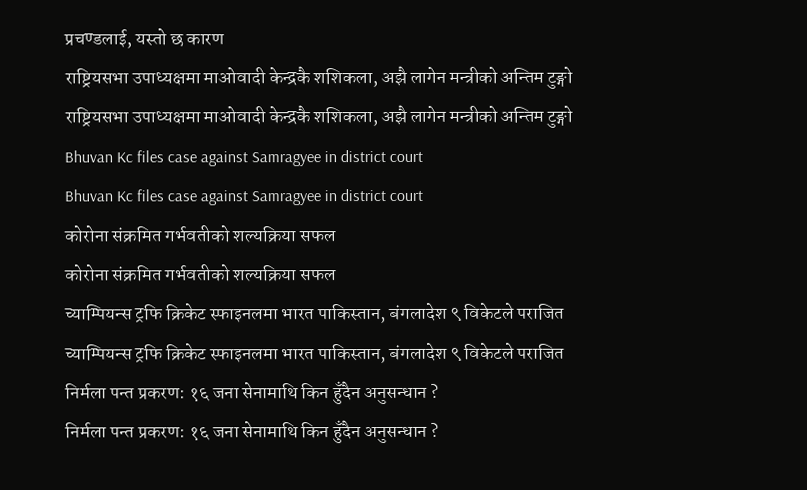प्रचण्डलाई, यस्तो छ कारण
राष्ट्रियसभा उपाध्यक्षमा माओवादी केन्द्रकै शशिकला, अझै लागेन मन्त्रीको अन्तिम टुङ्गो
राष्ट्रियसभा उपाध्यक्षमा माओवादी केन्द्रकै शशिकला, अझै लागेन मन्त्रीको अन्तिम टुङ्गो
Bhuvan Kc files case against Samragyee in district court
Bhuvan Kc files case against Samragyee in district court
कोरोना संक्रमित गर्भवतीको शल्यक्रिया सफल
कोरोना संक्रमित गर्भवतीको शल्यक्रिया सफल
च्याम्पियन्स ट्रफि क्रिकेट स्फाइनलमा भारत पाकिस्तान, बंगलादेश ९ विकेटले पराजित
च्याम्पियन्स ट्रफि क्रिकेट स्फाइनलमा भारत पाकिस्तान, बंगलादेश ९ विकेटले पराजित
निर्मला पन्त प्रकरण: १६ जना सेनामाथि किन हुँदैन अनुसन्धान ?
निर्मला पन्त प्रकरण: १६ जना सेनामाथि किन हुँदैन अनुसन्धान ?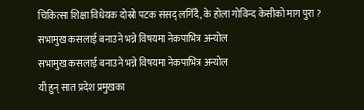चिकित्सा शिक्षा विधेयक दोस्रो पटक संसद् लगिँदै, के होला गोविन्द केसीको माग पुरा ?
सभामुख कसलाई बनाउने भन्ने विषयमा नेकपाभित्र अन्योल
सभामुख कसलाई बनाउने भन्ने विषयमा नेकपाभित्र अन्योल
यी हुन् सात प्रदेश प्रमुखका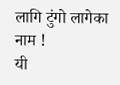लागि टुंगो लागेका नाम !
यी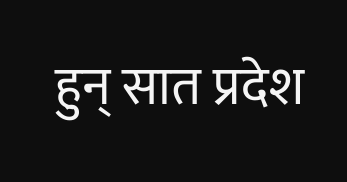हुन् सात प्रदेश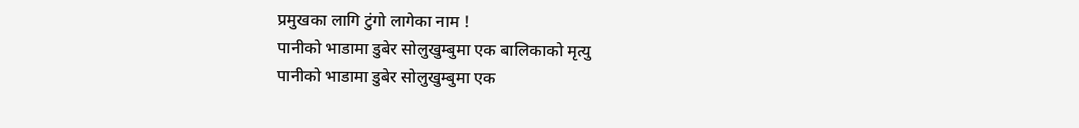प्रमुखका लागि टुंगो लागेका नाम !
पानीको भाडामा डुबेर सोलुखुम्बुमा एक बालिकाको मृत्यु
पानीको भाडामा डुबेर सोलुखुम्बुमा एक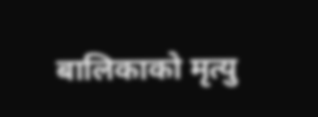बालिकाको मृत्यु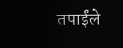तपाईंले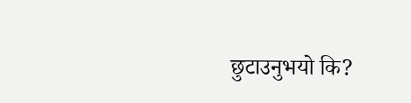छुटाउनुभयो कि?